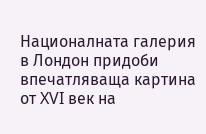Националната галерия в Лондон придоби впечатляваща картина от XVI век на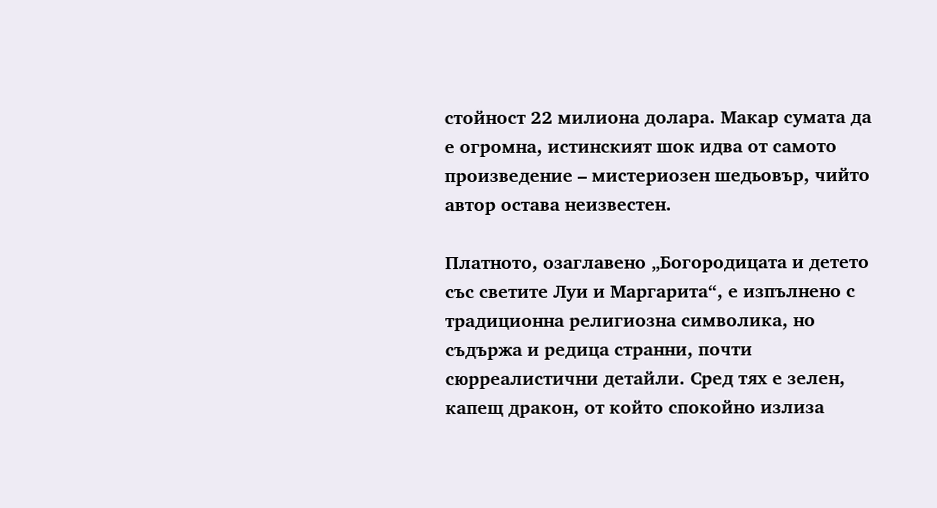стойност 22 милиона долара. Макар сумата да е огромна, истинският шок идва от самото произведение – мистериозен шедьовър, чийто автор остава неизвестен.

Платното, озаглавено „Богородицата и детето със светите Луи и Маргарита“, е изпълнено с традиционна религиозна символика, но съдържа и редица странни, почти сюрреалистични детайли. Сред тях е зелен, капещ дракон, от който спокойно излиза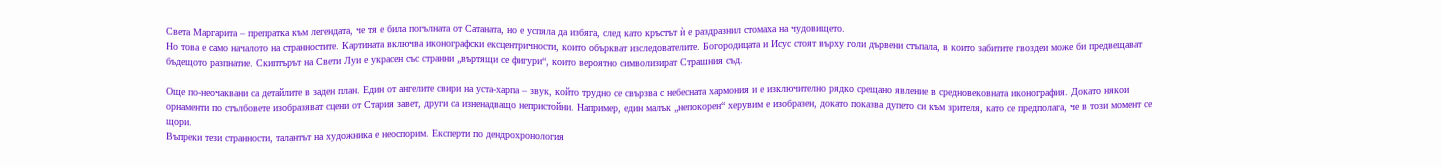Света Маргарита – препратка към легендата, че тя е била погълната от Сатаната, но е успяла да избяга, след като кръстът ѝ е раздразнил стомаха на чудовището.
Но това е само началото на странностите. Картината включва иконографски ексцентричности, които объркват изследователите. Богородицата и Исус стоят върху голи дървени стъпала, в които забитите гвоздеи може би предвещават бъдещото разпнатие. Скиптърът на Свети Луи е украсен със странни „въртящи се фигури“, които вероятно символизират Страшния съд.

Още по-неочаквани са детайлите в заден план. Един от ангелите свири на уста-харпа – звук, който трудно се свързва с небесната хармония и е изключително рядко срещано явление в средновековната иконография. Докато някои орнаменти по стълбовете изобразяват сцени от Стария завет, други са изненадващо непристойни. Например, един малък „непокорен“ херувим е изобразен, докато показва дупето си към зрителя, като се предполага, че в този момент се щори.
Въпреки тези странности, талантът на художника е неоспорим. Експерти по дендрохронология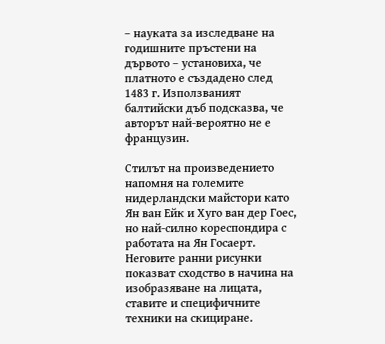– науката за изследване на годишните пръстени на дървото – установиха, че платното е създадено след 1483 г. Използваният балтийски дъб подсказва, че авторът най-вероятно не е французин.

Стилът на произведението напомня на големите нидерландски майстори като Ян ван Ейк и Хуго ван дер Гоес, но най-силно кореспондира с работата на Ян Госаерт. Неговите ранни рисунки показват сходство в начина на изобразяване на лицата, ставите и специфичните техники на скициране.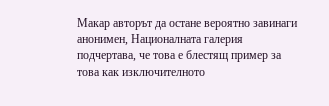Макар авторът да остане вероятно завинаги анонимен, Националната галерия подчертава, че това е блестящ пример за това как изключителното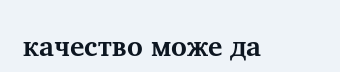качество може да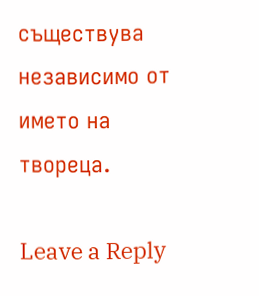съществува независимо от името на твореца.

Leave a Reply